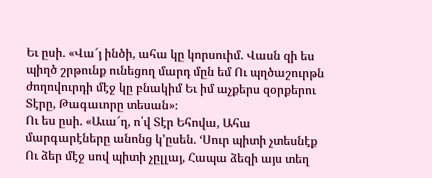Եւ ըսի. «Վա՜յ ինծի, ահա կը կորսուիմ. Վասն զի ես պիղծ շրթունք ունեցող մարդ մըն եմ Ու պղծաշուրթն ժողովուրդի մէջ կը բնակիմ Եւ իմ աչքերս զօրքերու Տէրը, Թագաւորը տեսան»։
Ու ես ըսի. «Աւա՜ղ, ո՛վ Տէր Եհովա, Ահա մարգարէները անոնց կ’ըսեն. ‘Սուր պիտի չտեսնէք Ու ձեր մէջ սով պիտի չըլլայ, Հապա ձեզի այս տեղ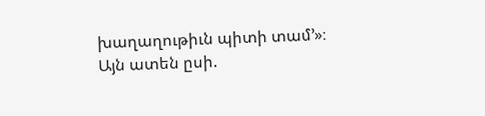խաղաղութիւն պիտի տամ’»։
Այն ատեն ըսի.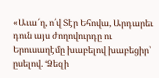«Աւա՜ղ, ո՛վ Տէր Եհովա, Արդարեւ դուն այս ժողովուրդը ու Երուսաղէմը խաբելով խաբեցիր՝ ըսելով. ‘Ձեզի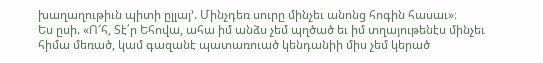խաղաղութիւն պիտի ըլլայ’. Մինչդեռ սուրը մինչեւ անոնց հոգին հասաւ»։
Ես ըսի. «Ո՜հ, Տէ՛ր Եհովա, ահա իմ անձս չեմ պղծած եւ իմ տղայութենէս մինչեւ հիմա մեռած, կամ գազանէ պատառուած կենդանիի միս չեմ կերած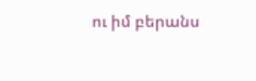ու իմ բերանս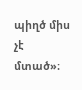պիղծ միս չէ մտած»։